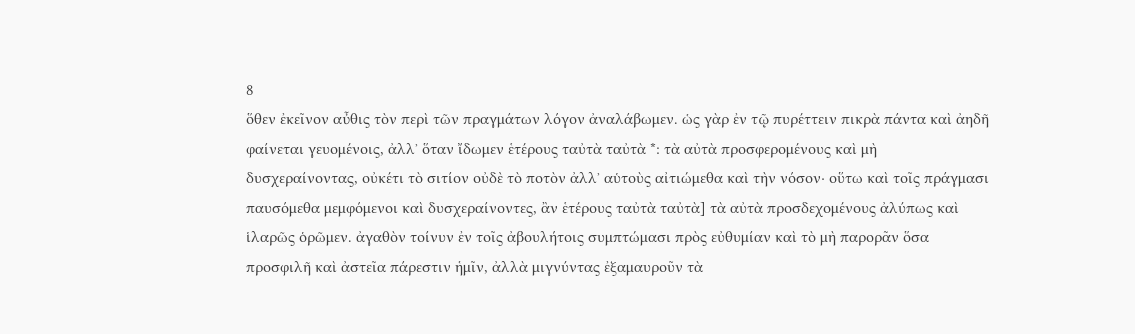8
ὅθεν ἐκεῖνον αὖθις τὸν περὶ τῶν πραγμάτων λόγον ἀναλάβωμεν. ὡς γὰρ ἐν τῷ πυρέττειν πικρὰ πάντα καὶ ἀηδῆ φαίνεται γευομένοις, ἀλλʼ ὅταν ἴδωμεν ἑτέρους ταὐτὰ ταὐτὰ *: τὰ αὐτὰ προσφερομένους καὶ μὴ δυσχεραίνοντας, οὐκέτι τὸ σιτίον οὐδὲ τὸ ποτὸν ἀλλʼ αὑτοὺς αἰτιώμεθα καὶ τὴν νόσον· οὕτω καὶ τοῖς πράγμασι παυσόμεθα μεμφόμενοι καὶ δυσχεραίνοντες, ἂν ἑτέρους ταὐτὰ ταὐτὰ] τὰ αὐτὰ προσδεχομένους ἀλύπως καὶ ἱλαρῶς ὁρῶμεν. ἀγαθὸν τοίνυν ἐν τοῖς ἀβουλήτοις συμπτώμασι πρὸς εὐθυμίαν καὶ τὸ μὴ παρορᾶν ὅσα προσφιλῆ καὶ ἀστεῖα πάρεστιν ἡμῖν, ἀλλὰ μιγνύντας ἐξαμαυροῦν τὰ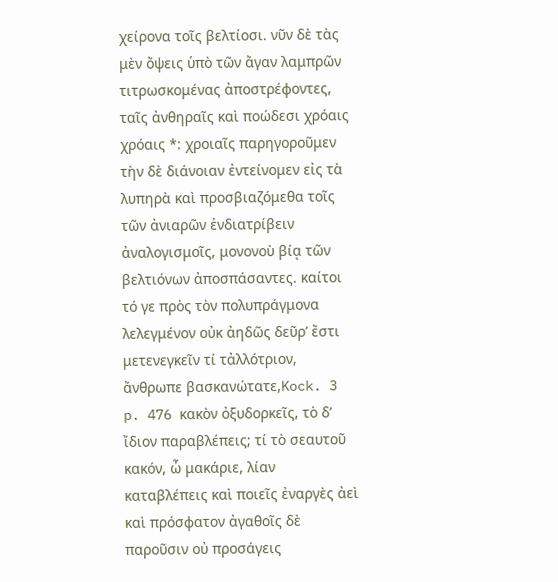χείρονα τοῖς βελτίοσι. νῦν δὲ τὰς μὲν ὄψεις ὑπὸ τῶν ἄγαν λαμπρῶν τιτρωσκομένας ἀποστρέφοντες, ταῖς ἀνθηραῖς καὶ ποώδεσι χρόαις χρόαις *: χροιαῖς παρηγοροῦμεν τὴν δὲ διάνοιαν ἐντείνομεν εἰς τὰ λυπηρὰ καὶ προσβιαζόμεθα τοῖς τῶν ἀνιαρῶν ἐνδιατρίβειν ἀναλογισμοῖς, μονονοὺ βίᾳ τῶν βελτιόνων ἀποσπάσαντες. καίτοι τό γε πρὸς τὸν πολυπράγμονα λελεγμένον οὐκ ἀηδῶς δεῦρʼ ἔστι μετενεγκεῖν τί τἀλλότριον, ἄνθρωπε βασκανώτατε,Kock. 3 p. 476 κακὸν ὀξυδορκεῖς, τὸ δʼ ἴδιον παραβλέπεις; τί τὸ σεαυτοῦ κακόν, ὦ μακάριε, λίαν καταβλέπεις καὶ ποιεῖς ἐναργὲς ἀεὶ καὶ πρόσφατον ἀγαθοῖς δὲ παροῦσιν οὐ προσάγεις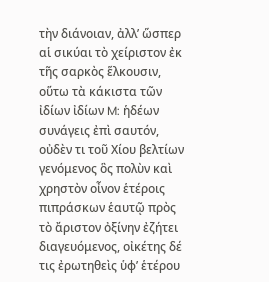τὴν διάνοιαν, ἀλλʼ ὥσπερ αἱ σικύαι τὸ χείριστον ἐκ τῆς σαρκὸς ἕλκουσιν, οὕτω τὰ κάκιστα τῶν ἰδίων ἰδίων M: ἡδέων συνάγεις ἐπὶ σαυτόν, οὐδὲν τι τοῦ Χίου βελτίων γενόμενος ὃς πολὺν καὶ χρηστὸν οἶνον ἑτέροις πιπράσκων ἑαυτῷ πρὸς τὸ ἄριστον ὀξίνην ἐζήτει διαγευόμενος, οἰκέτης δέ τις ἐρωτηθεὶς ὑφʼ ἑτέρου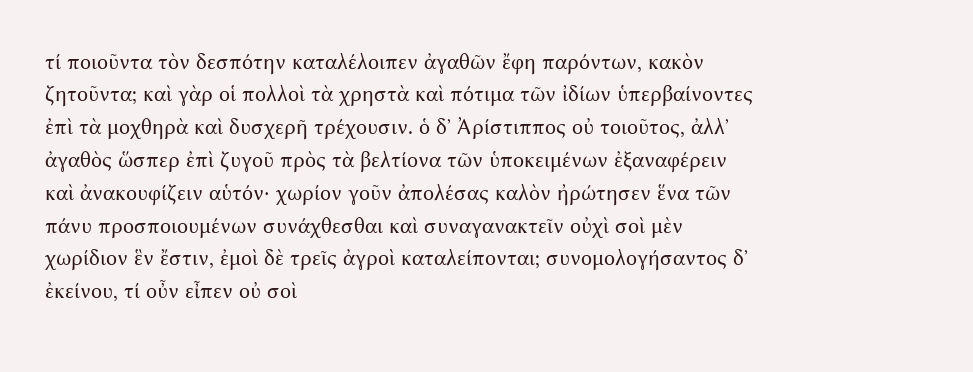τί ποιοῦντα τὸν δεσπότην καταλέλοιπεν ἀγαθῶν ἔφη παρόντων, κακὸν ζητοῦντα; καὶ γὰρ οἱ πολλοὶ τὰ χρηστὰ καὶ πότιμα τῶν ἰδίων ὑπερβαίνοντες ἐπὶ τὰ μοχθηρὰ καὶ δυσχερῆ τρέχουσιν. ὁ δʼ Ἀρίστιππος οὐ τοιοῦτος, ἀλλʼ ἀγαθὸς ὥσπερ ἐπὶ ζυγοῦ πρὸς τὰ βελτίονα τῶν ὑποκειμένων ἐξαναφέρειν καὶ ἀνακουφίζειν αὑτόν· χωρίον γοῦν ἀπολέσας καλὸν ἠρώτησεν ἕνα τῶν πάνυ προσποιουμένων συνάχθεσθαι καὶ συναγανακτεῖν οὐχὶ σοὶ μὲν χωρίδιον ἓν ἔστιν, ἐμοὶ δὲ τρεῖς ἀγροὶ καταλείπονται; συνομολογήσαντος δʼ ἐκείνου, τί οὖν εἶπεν οὐ σοὶ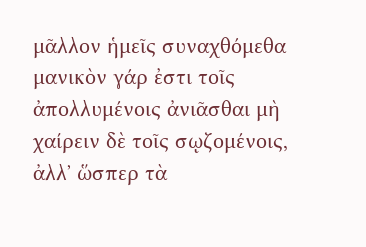μᾶλλον ἡμεῖς συναχθόμεθα μανικὸν γάρ ἐστι τοῖς ἀπολλυμένοις ἀνιᾶσθαι μὴ χαίρειν δὲ τοῖς σῳζομένοις, ἀλλʼ ὥσπερ τὰ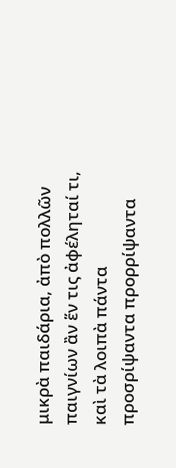μικρὰ παιδάρια, ἀπὸ πολλῶν παιγνίων ἂν ἕν τις ἀφέληταί τι, καὶ τὰ λοιπὰ πάντα προσρίψαντα προρρίψαντα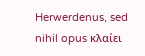Herwerdenus, sed nihil opus κλαίει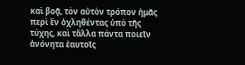καὶ βοᾷ, τὸν αὐτὸν τρόπον ἡμᾶς περὶ ἓν ὀχληθέντας ὑπὸ τῆς τύχης, καὶ τἄλλα πάντα ποιεῖν ἀνόνητα ἑαυτοῖς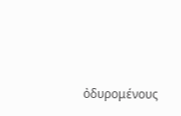ὀδυρομένους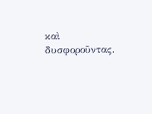καὶ δυσφοροῦντας.